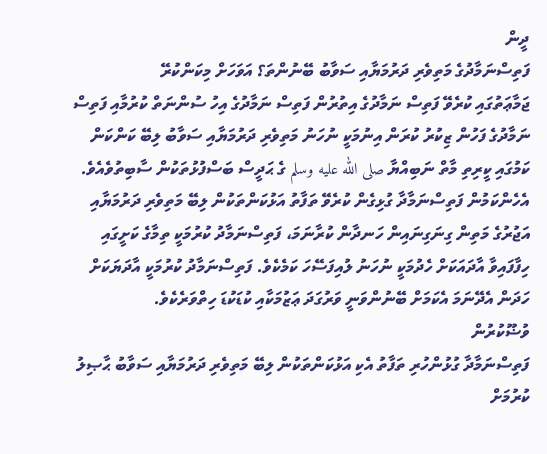ދީން
ފަތިސްނަމާދުގެ މަތިވެރި ދަރުމަޔާއި ސަވާބު ބޭނުންތަ؟ އަވަހަށް މިކަންކުރޭ
ޖަމާޢަތުގައި ކުރެވޭ ފަތިސް ނަމާދުގެ އިތުރުން ފަތިސް ނަމާދުގެ އިހު ސުންނަތް ކުރުމާއި ފަތިސް ނަމާދުގެ ފަހުން ޒިކުރު ކުރަން އިނުމަކީ ނުހަނު މަތިވެރި ދަރުމަޔާއި ސަވާބު ލިބޭ ކަންކަން ކަމުގައި ކީރިތި މާތް ނަބިއްޔާ صلى الله عليه وسلم ގެ ޙަދީސް ބަސްފުޅުތަކުން ސާބިތުވެއެވެ. އެހެންކަމުން ފަތިސްނަމާދާ ގުޅިގެން ކުރެވޭ ތަފާތު އަޅުކަންތަކުން ލިބޭ މަތިވެރި ދަރުމަޔާއި އަޖުރުގެ މަތިން ގިނަގިނައިން ހަނދާން ކުރާނަމަ، ފަތިސްނަމާދު ކުރުމަކީ ތިމާގެ ކަށީގައި ހިފާފައިވާ އާދައަކަށް ހެދުމަކީ ނުހަނު ލުއިފަސޭހަ ކަމެކެވެ. ފަތިސްނަމާދު ކުރުމަކީ އާދަޔަކަށް ހަދަން އެދޭނަމަ އެކަމަށް ބޭނުންވަނީ ވަރުގަދަ ޢަޒުމަކާއި ކުޑަކުޑަ ހިތްވަރެކެވެ.
ވުޟޫކުރުން
ފަތިސްނަމާދާ ގުޅުންހުރި ތަފާތު އެކި އަޅުކަންތަކުން ލިބޭ މަތިވެރި ދަރުމަޔާއި ސަވާބު ޙާޞިލު ކުރުމަށް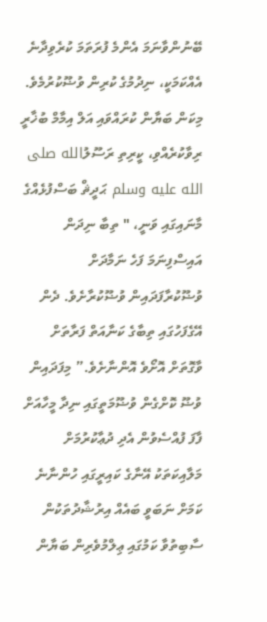ބޭނުންވާނަމަ އެންމެ ފުރަތަމަ ކުރެވިދާނެ އެއްކަމަކީ، ނިދުމުގެ ކުރިން ވުޟޫކުރުމެވެ. މިކަން ބަޔާން ކުރައްވައި އަލް އިމާމް ބުޚާރީ ރިވާކުރެއްވި، ކީރިތި ރަސޫލުالله صلى الله عليه وسلم ޙަދީޘް ބަސްފުޅެއްގެ މާނައިގައި ވަނީ، " ތިބާ ނިދަން އައިސްފިނަމަ ފަހެ ނަމާދަށް ވުޟޫކުރާފަދައިން ވުޟޫކުރާށެވެ. ދެން އޭގެފަހުގައި ތިބާގެ ކަނާއަތް ފަރާތަށް ވާގޮތަށް އޮށޯވެ އޮންނާށެވެ.” މިފަދައިން ވުޟޫ ކޮށްގެން ވުޟޫމަތީގައި ނިދާ މީހާއަށް ފާފަ ފުއްސެވުން އެދި ދުޢާކުރުމަށް މަލާއިކަތަކު އޭނާގެ ކައިރީގައި ހުންނާނެ ކަމަށް ނަބަވީ ބައެއް އިރުޝާދުތަކުން ސާބިތުވާ ކަމުގައި ޢިލްމުވެރިން ބަޔާން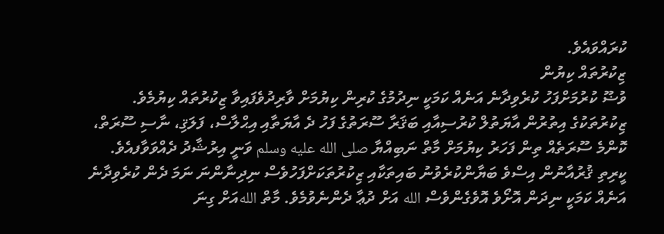ކުރައްވައެވެ.
ޒިކުރުތައް ކިޔުން
ވުޟޫ ކުރުމަށްފަހު ކުރެވިދާނެ އަނެއް ކަމަކީ ނިދުމުގެ ކުރިން ކިޔުމަށް ވާރިދުވެފައިވާ ޒިކުރުތައް ކިޔުމެވެ. ޒިކުރުތަކުގެ އިތުރުން އާޔަތުލް ކުރުސިއާއި ބަޤަރާ ސޫރަތުގެ ފަހު ދެ އާޔަތާއި އިޙްލާސް، ފަލަޤި، ނާސި ސޫރަތް، ކޮންމެ ސޫރަތެއް ތިން ފަހަރު ކިޔުމަށް މާތް ނަބިއްޔާ صلى الله عليه وسلم ވަނީ އިރުޝާދު ދެއްވަވާފއެވެ.
ކީރިތި ޤުރުއާނުން އިސްވެ ބަޔާންކުރެވުނު ބައިތަކާއި ޒިކުރުތަކަށްފަހުވެސް ނިދިނާންނަ ނަމަ ދެން ކުރެވިދާނެ އަނެއް ކަމަކީ ނިދަން އޮށޯވެ އޮވެގެންވެސް الله އަށް ދުޢާ ދެންނެވުމެވެ. މާތް اللهއަށް ގިނަ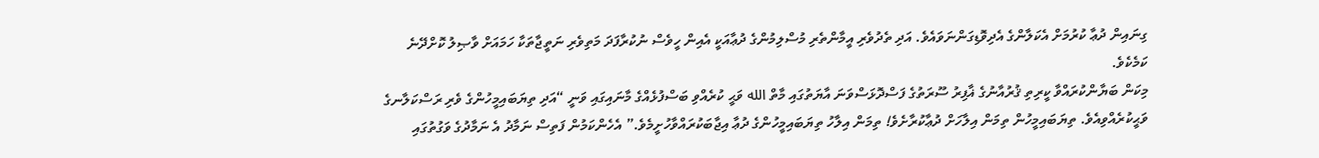ގިނައިން ދުޢާ ކުރުމަށް އެކަލާންގެ އެދިވޮޑިގަންނަވައެވެ. އަދި ތެދުވެރި އީމާންތެރި މުސްލިމުންގެ ދުޢާއަކީ އެއިން ހީވެސް ނުކުރާފަދަ މަތިވެރި ނަތީޖާތަކާ ހަމައަށް ވާޞިލު ކޮށްދޭނެ ކަމެކެވެ.
މިކަން ބަޔާންކުރައްވާ ކީރިތި ޤުރުއާނުގެ ޣާފިރު ސޫރަތުގެ ފަސްދޮޅަސްވަނަ އާޔަތުގައި މާތް الله ވަޙީ ކުރެއްވި ބަސްފުޅެއްގެ މާނައިގައި ވަނީ “އަދި ތިޔަބައިމީހުންގެ ވެރި ރަސްކަލާނގެ ވަޙީކުރެއްވިއެވެ. ތިޔަބައިމީހުން ތިމަން އިލާހަށް ދުޢާކުރާށެވެ! ތިމަން އިލާހު ތިޔަބައިމީހުންގެ ދުޢާ އިޖާބަކުރައްވާހުށީމެވެ.” އެހެންކަމުން ފަތިސް ނަމާދު އެ ނަމާދުގެ ވަގުތުގައި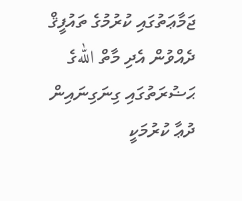ޖަމާޢަތުގައި ކުރުމުގެ ތައުފީޤް ދެއްވުން އެދި މާތް اللهގެ ޙަޟުރަތުގައި ގިނަގިނައިން ދުޢާ ކުރުމަކީ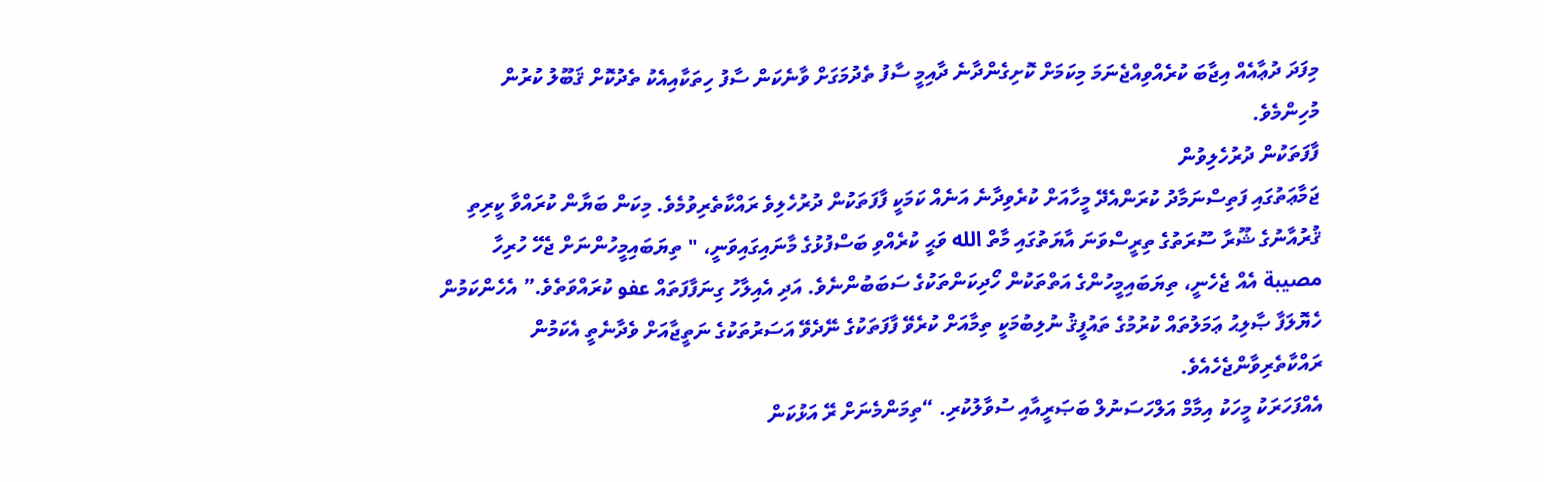މިފަދަ ދުޢާއެއް އިޖާބަ ކުރެއްވިއްޖެނަމަ މިކަމަށް ކޮށިގެންދާނެ ދާއިމީ ސާފު ތެދުމަގަށް ވާނެކަން ސާފު ހިތަކާއިއެކު ތެދުކޮށް ޤަބޫލު ކުރުން މުހިންމެވެ.
ފާފަތަކުން ދުރުހެލިވުން
ޖަމާޢަތުގައި ފަތިސްނަމާދު ކުރަންއެދޭ މީހާއަށް ކުރެވިދާނެ އަނެއް ކަމަކީ ފާފަތަކުން ދުރުހެލިވެ ރައްކާތެރިވުމެވެ. މިކަން ބަޔާން ކުރައްވާ ކީރިތި ޤުރުއާނުގެ ޝޫރާ ސޫރަތުގެ ތިރީސްވަނަ އާޔަތުގައި މާތް الله ވަޙީ ކުރެއްވި ބަސްފުޅުގެ މާނައިގައިވަނީ، " ތިޔަބައިމީހުންނަށް ޖެހޭ ހުރިހާ مصيبة އެއް ޖެހެނީ، ތިޔަބައިމީހުންގެ އަތްތަކުން ހޯދިކަންތަކުގެ ސަބަބުންނެވެ. އަދި އެއިލާހު ގިނަފާފަތައް عفو ކުރައްވަތެވެ.” އެހެންކަމުން ހެޔޮލަފާ ޞާލިޙު ޢަމަލުތައް ކުރުމުގެ ތައުފީޤު ނުލިބުމަކީ ތިމާއަށް ކުރެވޭ ފާފަތަކުގެ ނޭދެވޭ އަސަރުތަކުގެ ނަތީޖާއަށް ވެދާނެތީ އެކަމުން ރައްކާތެރިވާންޖެހެއެވެ.
އެއްފަހަރަކު މީހަކު އިމާމް އަލްހަސަނުލް ބަޞަރީއާއި ސުވާލުކުރި. “ތިމަންމެނަށް ރޭ އަޅުކަން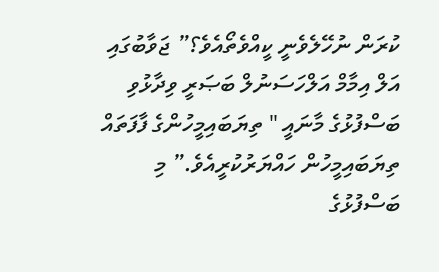ކުރަން ނުހޭލެވެނީ ކީއްވެތޯއެވެ؟” ޖަވާބުގައި އަލް އިމާމް އަލްހަސަނުލް ބަޞަރީ ވިދާޅުވި ބަސްފުޅުގެ މާނައީ " ތިޔަބައިމީހުންގެ ފާފަތައް ތިޔަބައިމީހުން ހައްޔަރުކުރީއެވެ.” މި ބަސްފުޅުގެ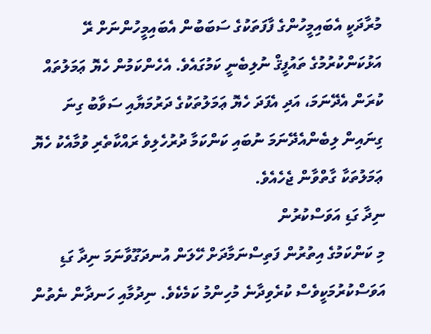މުރާދަކީ އެބައިމީހުންގެ ފާފަތަކުގެ ސަބަބުން އެބައިމީހުންނަށް ރޭ އަޅުކަންކުރުމުގެ ތައުފީޤް ނުލިބެނީ ކަމުގައެވެ. އެހެންކަމުން ހެޔޮ ޢަމަލުތައް ކުރަން އެދޭނަމަ، އަދި އެފަދަ ހެޔޮ ޢަމަލުތަކުގެ ދަރުމަޔާއި ސަވާބު ގިނަ ގިނައިން ލިބެންއެދޭނަމަ ނުބައި ކަންކަމާ ދުރުހެލިވެ ރައްކާތެރި ވުމާއެކު ހެޔޮ ޢަމަލުތަކާ ގާތްވާން ޖެހެއެވެ.
ނިދާ ގަޑި އަވަސްކުރުން
މި ކަންކަމުގެ އިތުރުން ފަތިސްނަމާދަށް ހޭލަން އުނދަގޫވާނަމަ ނިދާ ގަޑި އަވަސްކުރުމަކީވެސް ކުރެވިދާނެ މުހިންމު ކަމެކެވެ. ނިދުމާއި ހަނދާން ނެތުން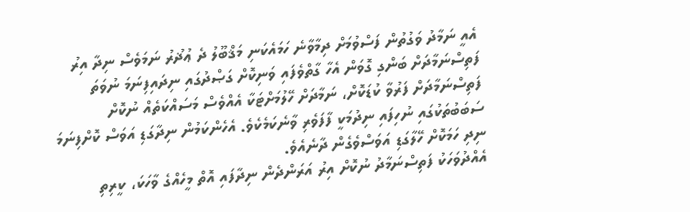އެއީ ނަމާދު ވަގުތުން ފަސްވުމަށް ދިމާވާނެ ހަމައެކަނި މަޤްބޫލު ދެ ޢުޛުރު ނަމަވެސް ނިދާ އިރު ފަތިސްނަމާދަށް ބަންގި ގޮވަން އެހާ ގާތްވެފައި ވަނިކޮށް ގަޞްދުގައި ނިދައިފިނަމަ ނުވަތަ ފަތިސްނަމާދަށް ފަރުވާ ކުޑަކޮށް، ނަމާދަށް ހޭލުމަށްޓަކާ އެއްވެސް މަސައްކަތެއް ނުކޮށް ސަބަބުތަކުގައި ނުހިފައި ނިދުމަކީ ފާފަވެރި ވާނެކަމެކެވެ. އެހެންކަމުން ނިދާގަޑި އަވަސް ކޮށްފިނަމަ ނިދި ހަމަކޮށް ހޭލާގަޑި އަވަސްވެގެން ދާނެއެވެ.
އެއްދުވަހަކު ފަތިސްނަމާދު ނުކޮށް އިރު އަރަންދެން ނިދާފައި އޮތް މީހެއްގެ ވާހަކަ، ކީރިތި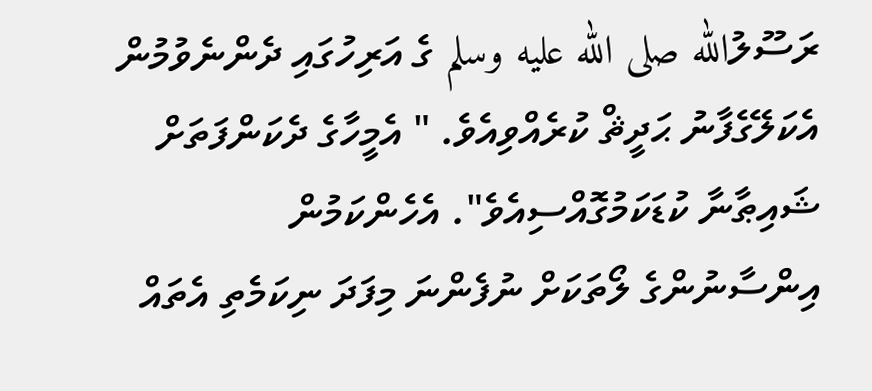ރަސޫލުالله صلى الله عليه وسلم ގެ އަރިހުގައި ދެންނެވުމުން އެކަލޭގެފާނު ޙަދީޘް ކުރެއްވިއެވެ. " އެމީހާގެ ދެކަންފަތަށް ޝައިޠާނާ ކުޑަކަމުގޮއްސިއެވެ". އެހެންކަމުން އިންސާނުންގެ ލޯތަކަށް ނުފެންނަ މިފަދަ ނިކަމެތި އެތައް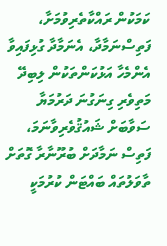ކަމަކުން ރައްކާތެރިވުމަށާ، ފަތިސްނަމާދާ، އެނަމާދާ ގުޅިފައިވާ އެންމެހާ އަޅުކަންތަކުން ލިބިދޭ މަތިވެރި ގިނަގުނަ ދަރުމަޔާ ސަވާބަށް ޝައުޤުވެރިވާނަމަ، ފަތިސް ނަމާދަށް ބުރޫނާރާ ގޮތަށް ތާވަލުތައް ބައްޓަން ކުރުމަކީ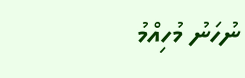ނުހަނު މުހިއްމު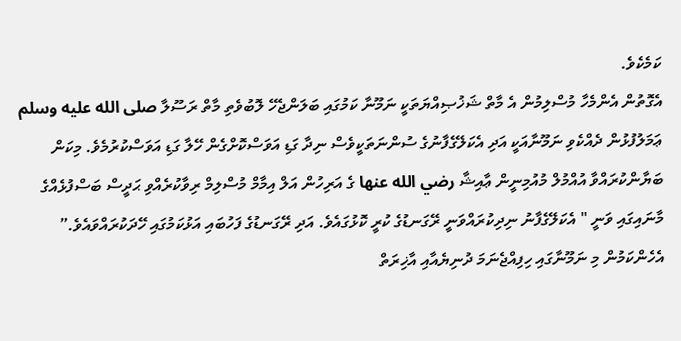ކަމެކެވެ.
އެގޮތުން އެންމެހާ މުސްލިމުން އެ މާތް ޝަޚުޞިއްޔަތަކީ ނަމޫނާ ކަމުގައި ބަލަންޖެހޭ ލޮބުވެތި މާތް ރަސޫލާ صلى الله عليه وسلم ޢަމަލުފުޅުން ދެއްކެވި ނަމޫނާއަކީ އަދި އެކަލޭގެފާނުގެ ސުންނަތަކީވެސް ނިދާ ގަޑި އަވަސްކޮށްގެން ހޭލާ ގަޑި އަވަސްކުރުމެވެ. މިކަން ބަޔާންކުރައްވާ އުއްމުލް މުއުމިނީން ޢާއިޝާ رضي الله عنها ގެ އަރިހުން އަލް އިމާމް މުސްލިމް ރިވާކުރެއްވި ޙަދީސް ބަސްފުޅެއްގެ މާނައިގައި ވަނީ " އެކަލޭގެފާނު ނިދިކުރައްވަނީ ރޭގަނޑުގެ ކުރީ ކޮޅުގައެވެ. އަދި ރޭގަނޑުގެ ފަހުބައި އަޅުކަމުގައި ހޭދަކުރައްވައެވެ.” އެހެންކަމުން މި ނަމޫނާގައި ހިފިއްޖެނަމަ ދުނިޔެއާއި އާޚިރަތް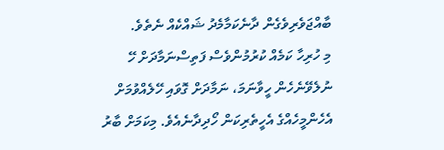ބާއްޖަވެރިވެގެން ދާނެކަމާމެދު ޝައްކެއް ނެތެވެ.
މި ހުރިހާ ކަމެއް ކުރުމުންވެސް ފަތިސްނަމާދަށް ހޭ ނުލެވޭނެހެން ހީވާނަމަ، ނަމާދަށް ގޮވައި ހޭލެއްވުމަށް އެހެންމީހެއްގެ އެހީތެރިކަން ހޯދިދާނެއެވެ. މިކަމަށް ބާރު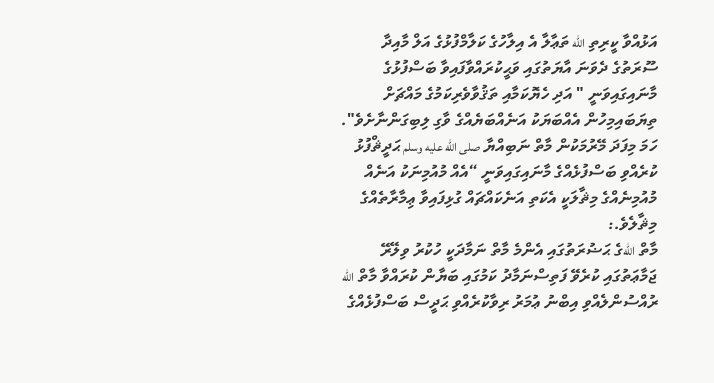އަޅުއްވާ ކީރިތި الله ތަޢާލާ އެ އިލާހުގެ ކަލާމްފުޅުގެ އަލް މާއިދާ ސޫރަތުގެ ދެވަނަ އާޔަތުގައި ވަޙީކުރައްވާފައިވާ ބަސްފުޅުގެ މާނައިގައިވަނީ " އަދި ހެޔޮކަމާއި ތަޤުވާވެރިކަމުގެ މައްޗަށް ތިޔަބައިމިހުން އެއްބަޔަކު އަނެއްބަޔެއްގެ ވާގި ލިބިގަންނާށެވެ". ހަމަ މިފަދަ މޭރުމަކުން މާތް ނަބިއްޔާ صلى الله عليه وسلم ޙަދީޘްފުޅު ކުރެއްވި ބަސްފުޅެއްގެ މާނައިގައިވަނީ “އެއް މުއުމިނަކު އަނެއް މުއުމިނެއްގެ މިޘާލަކީ އެކަތި އަނެކައްޗައް ގުޅިފައިވާ ޢިމާރާތެއްގެ މިޘާލެވެ.:
މާތް اللهގެ ޙަޟުރަތުގައި އެންމެ މާތް ނަމާދަކީ ހުކުރު ވިލޭރޭ ޖަމާޢަތުގައި ކުރެވޭ ފަތިސްނަމާދު ކަމުގައި ބަޔާން ކުރައްވާ މާތް الله ރުއްސުންލެއްވި އިބްނު ޢުމަރު ރިވާކުރެއްވި ޙަދީސް ބަސްފުޅެއްގެ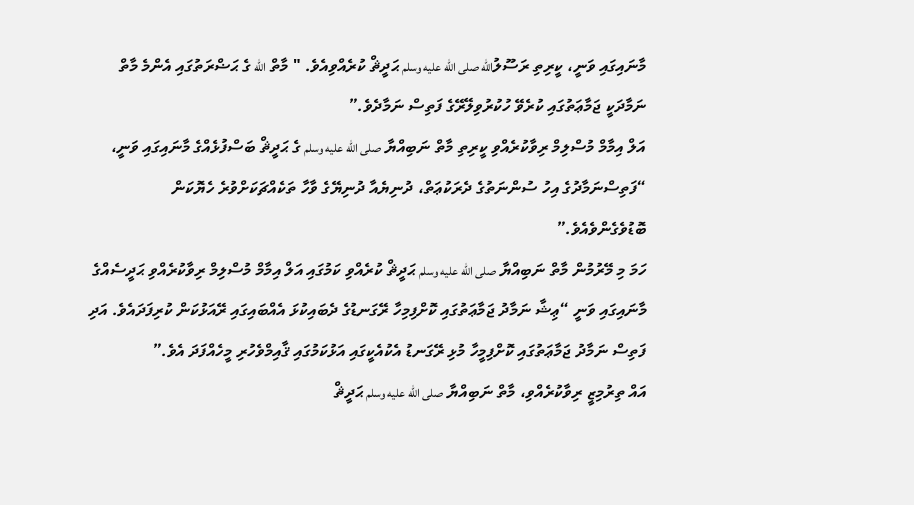މާނައިގައި ވަނީ، ކީރިތި ރަސޫލުالله صلى الله عليه وسلم ޙަދީޘް ކުރެއްވިއެވެ. " މާތް الله ގެ ޙަޟްރަތުގައި އެންމެ މާތް ނަމާދަކީ ޖަމާޢަތުގައި ކުރެވޭ ހުކުރުވިލޭރޭގެ ފަތިސް ނަމާދެވެ.”
އަލް އިމާމް މުސްލިމް ރިވާކުރެއްވި ކީރިތި މާތް ނަބިއްޔާ صلى الله عليه وسلم ގެ ޙަދީޘް ބަސްފުޅެއްގެ މާނައިގައި ވަނީ، “ފަތިސްނަމާދުގެ އިހު ސުންނަތުގެ ދެރަކުޢަތް، ދުނިޔެއާ ދުނިޔޭގެ ވާހާ ތަކެއްޗަކަށްވުރެ ހެޔޮކަން ބޮޑުވެގެންވެއެވެ.”
ހަމަ މި މޭރުމުން މާތް ނަބިއްޔާ صلى الله عليه وسلم ޙަދީޘް ކުރެއްވި ކަމުގައި އަލް އިމާމް މުސްލިމް ރިވާކުރެއްވި ޙަދީސެއްގެ މާނައިގައި ވަނީ “ޢިޝާ ނަމާދު ޖަމާޢަތުގައި ކޮށްފިމިހާ ރޭގަނޑުގެ ދެބައިކުޅަ އެއްބައިގައި ރޭއަޅުކަން ކުރިފަދައެވެ. އަދި ފަތިސް ނަމާދު ޖަމާޢަތުގައި ކޮށްފިމީހާ މުޅި ރޭގަނޑު އެކުއެކީގައި އަޅުކަމުގައި ޤާއިމްވެހުރި މީހެއްފަދަ އެވެ.”
އައް ތިރުމިޒީ ރިވާކުރެއްވި، މާތް ނަބިއްޔާ صلى الله عليه وسلم ޙަދީޘް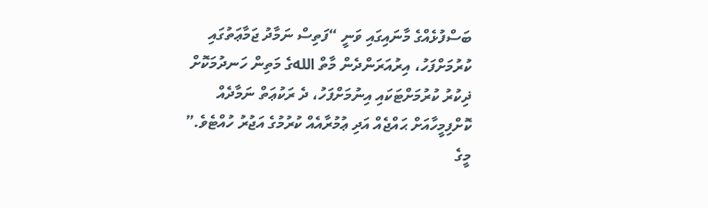ބަސްފުޅެއްގެ މާނައިގައި ވަނީ “ފަތިސް ނަމާދު ޖަމާޢަތުގައި ކުރުމަށްފަހު، އިރުއަރަންދެން މާތް اللهގެ މަތިން ހަނދުމަކޮށް ޛިކުރު ކުރުމަށްޓަކައި އިނުމަށްފަހު، ދެ ރަކުޢަތް ނަމާދެއް ކޮށްފިމީހާއަށް ޙައްޖެއް އަދި ޢުމުރާއެއް ކުރުމުގެ އަޖުރު ހުއްޓެވެ.”
މީގެ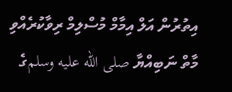އިތުރުން އަލް އިމާމް މުސްލިމް ރިވާކުރެއްވި މާތް ނަބިއްޔާ صلى الله عليه وسلمގެ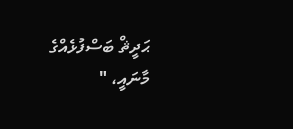ޙަދީޘް ބަސްފުޅެއްގެ މާނައީ، "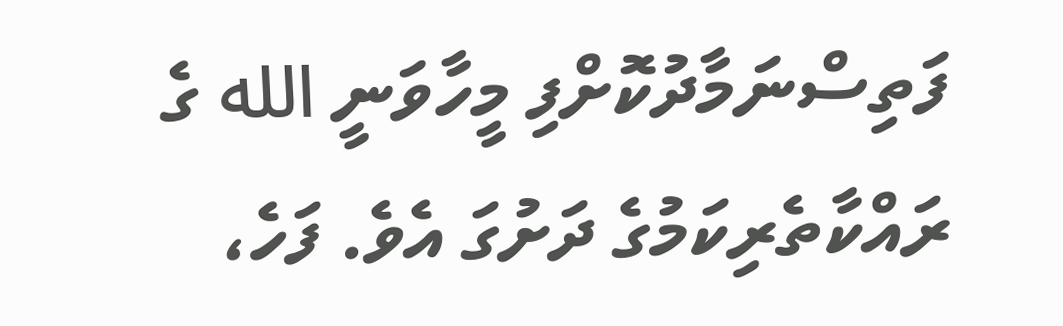ފަތިސްނަމާދުކޮށްފި މީހާވަނީ الله ގެ ރައްކާތެރިކަމުގެ ދަށުގަ އެވެ. ފަހެ،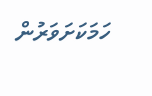ހަމަކަށަވަރުން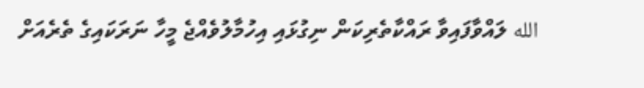الله ލައްވާފައިވާ ރައްކާތެރިކަން ނިގުޅައި އިހުމާލުވެއްޖެ މީހާ ނަރަކައިގެ ތެރެއަށް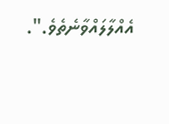އެއްލާލައްވާނެތެވެ.".